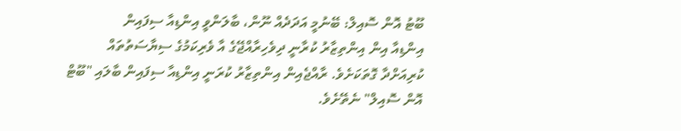ބޫޓު އޮން ސޮއިލް: ބޭނުމީ އަދަދެއް ނޫން، ބާލަންވީ އިންޑިއާ ސިފައިން
އިންޑިއާ އިން އިންތިޒާރު ކުރާނީ ދިވެހިރާއްޖޭގެ އާ ވެރިކަމުގެ ސިޔާސަތުތައް ކުރިއަށްދާ ގޮތަކަށެވެ. ރާއްޖެއިން އިންތިޒާރު ކުރަނީ އިންޑިއާ ސިފައިން ބާލައި "ބޫޓް އޮން ސޮއިލް" ނެތޭށެވެ.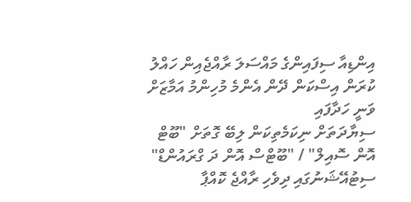އިންޑިއާ ސިފައިންގެ މައްސަލަ ރާއްޖެއިން ހައްލު ކުރަން އިސްކަން ދޭން އެންމެ މުހިންމު އަމާޒަށް ވަނީ ހަދާފައި
ސިޔާދަތަށް ނިކަމެތިކަން ލިބޭ ގޮތަށް "ބޫޓް އޮން ސޮއިލް" / "ބޫޓްސް އޮން ދަ ގްރައުންޑް" ސިޓުއޭޝަނުގައި ދިވެހި ރާއްޖެ ކޮއްޕާ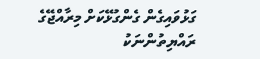ގަޅުވައިގެން ގެންގުޅޭކަށް މިރާއްޖޭގެ ރައްޔިތުންނަކު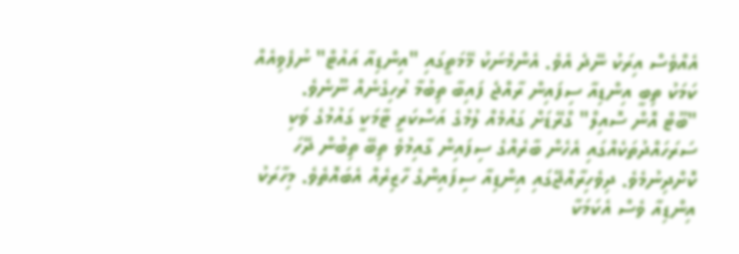އެއްވެސް އިރަކު ނޭދެ އެވެ. އެންމެނަކު މޭމަތީގައި "އިންޑިއާ އައުޓް" ނުފެވިއެއް ކަމަކު ތިބީ އިންޑިއާ ސިފައިން ރާއްޖެ ފައިބާ ތިބުމާ ރުހިގެނެއް ނޫނެވެ.
"ބޫޓް އޮން ސޮއިލް" ގްރޭޑަށް ގައުމެއް ލުމުގެ އަސްކަރީ ޓާމަކީ ގައުމުގެ ވަކި ސަރަހައްދުތަކެއްގައި އެހެން ބާރެއްގެ ސިފައިން ގާއިމުވެ ތިބޭ ތިބުން ދޭހަ ކޮށްދިނުމެވެ. ދިވެހިރާއްޖޭގައި އިންޑިއާ ސިފައިންގެ ހާޒިރެއް އެބައޮތެވެ. މިހާރަކު އިންޑިއާ ވެސް އެކަމަކާ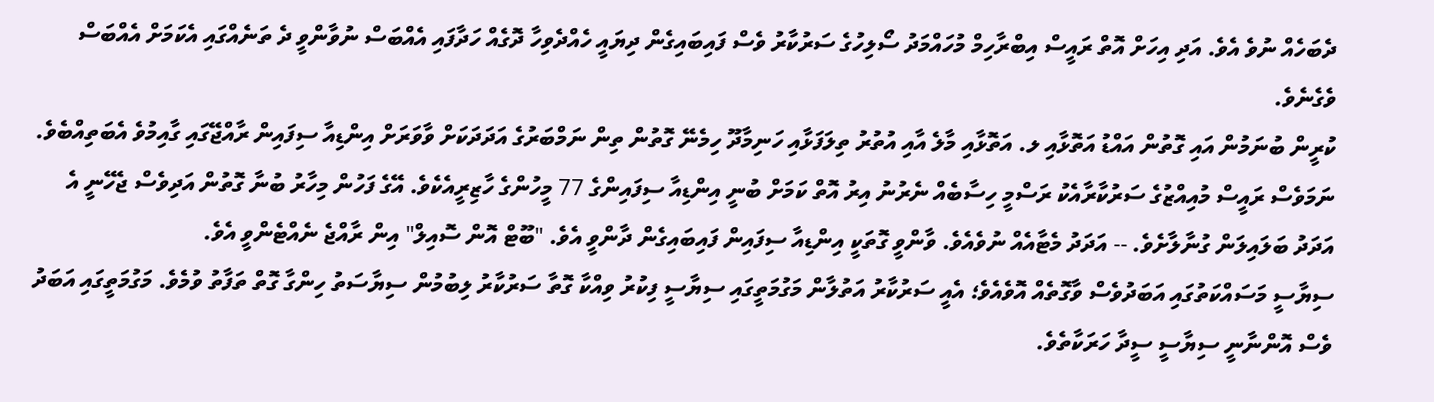ދެބަހެއް ނުވެ އެވެ. އަދި އިހަށް އޮތް ރައީސް އިބްރާހިމް މުހައްމަދު ސޯލިހުގެ ސަރުކާރު ވެސް ފައިބައިގެން ދިޔައީ ހެއްދެވިހާ ދޮގެއް ހަދާފައި އެއްބަސް ނުވާންވީ ދެ ތަނެއްގައި އެކަމަށް އެއްބަސް ވެގެނެވެ.
ކުރީން ބުނަމުން އައި ގޮތުން އައްޑު އަތޮޅާއި ލ. އަތޮޅާއި މާލެ އާއި އުތުރު ތިލަފަޅާއި ހަނިމާދޫ ހިމެނޭ ގޮތުން ތިން ނަމްބަރުގެ އަދަދަކަށް ވާވަރަށް އިންޑިއާ ސިފައިން ރާއްޖޭގައި ގާއިމުވެ އެބަތިއްބެވެ. ނަމަވެސް ރައީސް މުއިއްޒުގެ ސަރުކާރާއެކު ރަސްމީ ހިސާބެއް ނެރުނު އިރު އޮތް ކަމަށް ބުނީ އިންޑިއާ ސިފައިންގެ 77 މީހުންގެ ހާޒިރީއެކެވެ. އޭގެ ފަހުން މިހާރު ބުނާ ގޮތުން އަދިވެސް ޖެހޭނީ އެ އަދަދު ބަލައިލަން ގުނާލާށެވެ. -- އަދަދު މެޓާއެއް ނުވެއެވެ. ވާންވީ ގޮތަކީ އިންޑިއާ ސިފައިން ފައިބައިގެން ދާންވީ އެވެ. "ބޫޓް އޮން ސޮއިލް" އިން ރާއްޖެ ނެއްޓެންވީ އެވެ.
ސިޔާސީ މަސައްކަތުގައި އަބަދުވެސް ވާގޮތެއް އޮވެއެވެ؛ އެއީ ސަރުކާރު އަތުލާން މަގުމަތީގައި ސިޔާސީ ފިކުރު ވިއްކާ ގޮތާ ސަރުކާރު ލިބުމުން ސިޔާސަތު ހިންގާ ގޮތް ތަފާތު ވުމެވެ. މަގުމަތީގައި އަބަދު ވެސް އޮންނާނީ ސިޔާސީ ސީދާ ހަރަކާތެވެ.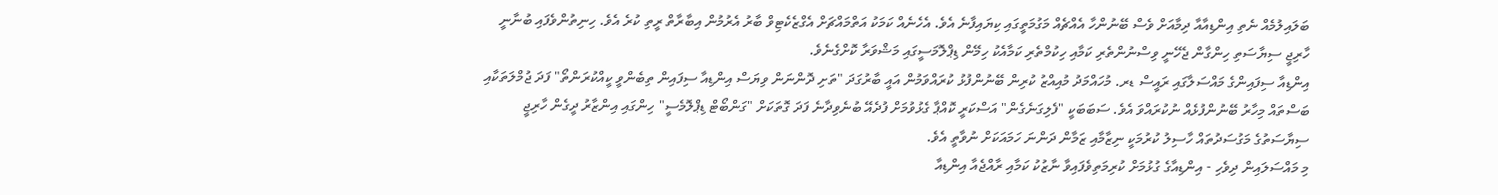ބަލައިލުމެއް ނެތި އިންޑިއާއާ ދިމާއަށް ވެސް ބޭނުންހާ އެއްޗެއް މަގުމަތީގައި ކިޔައިފާނެ އެވެ. އެހެނެއް ކަމަކު އަތްމައްޗަށް އެގްޒެކެޓިވް ބާރު އެރުމުން އިބާރާތް ރީތި ކުރެ އެވެ. ހިނިތުންވެފައި ބުނާނީ ހާރިޖީ ސިޔާސަތި ހިންގާން ޖެހޭނީ ވިސްނުންތެރި ކަމާއި ހިކުމްތެރި ކަމާއެކު ހިމޭން ޑިޕްލޮމަސީގައި މަޝްވަރާ ކޮށްގެނެވެ.
އިންޑިއާ ސިފައިންގެ މައްސަލާގައި ރައީސް ޑރ. މުހައްމަދު މުއިއްޒު ކުރިން ބޭނުންފުޅު ކުރައްވަމުން އައީ ބާރުގަދަ "ތަށި ދޮންނަން ވިޔަސް އިންޑިއާ ސިފައިން ތިބެންވީ ކީއްކުރަންތޯ" ފަދަ ޖުމްލަތަކާއި ބަސްތައް މިހާރު ބޭނުންފުޅެއް ނުކުރައްވަ އެވެ. ސަބަބަކީ "ފެލިގަނެގެން" އަސްކަރީ ކޮއްޕާ ގެޅުވުމަށް ފުދެއޭ ބުނެވިދާނެ ފަދަ ގޮތަކަށް "ގަންބޯޓް ޑިޕްލޮމެސީ" ހިންގައި އިންޒާރު ދީގެން ހާރިޖީ ސިޔާސަތުގެ މަގުސަދުތައް ހާސިލު ކުރުމަކީ ނިޒާމާއި ޒަމާން ދަންނަ ހަމައަކަށް ނުވާތީ އެވެ.
މި މައްސަލައިން ދިވެހި - އިންޑިއާގެ ގުޅުމަށް ކުރިމަތިވެފައިވާ ނާޒުކު ކަމާއި ރާއްޖެއާ އިންޑިއާ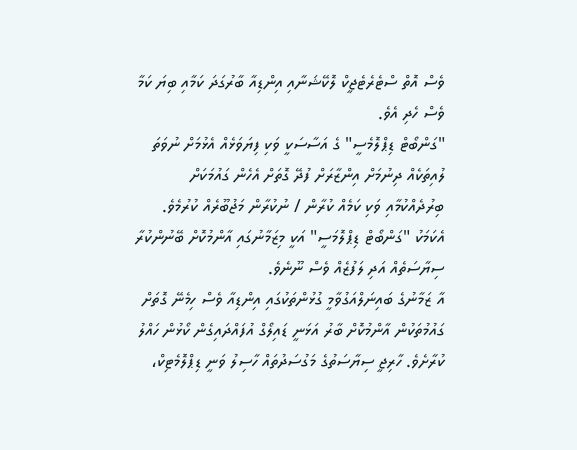ވެސް އޮތް ސްޓެރެޓެޖީކް ލޮކޭޝަނާއި އިންޑިއާ ބާރުގަދަ ކަމާއި ބިޔަ ކަމާ ވެސް ހެދި އެވެ.
"ގަންބޯޓް ޑިޕްލޮމެސީ" ގެ އަސާސަކީ ވަކި ފިޔަވަޅެއް އެޅުމަށް ނުވަތަ ލުއިތަކެއް ދިނުމަށް އިންޒާރަށް ފުދޭ ގޮތަށް އެހެން ގައުމަކަށް ބިރުދެއްކުމާއި ވަކި ކަމެއް ކުރާން / ނުކުރާން މަޖުބޫރެއް ކުރުމެވެ. އެކަމަކު "ގަންބޯޓް ޑިޕްލޮމަސީ" އަކީ މިޒަމާނުގައި އާންމުކޮށް ބޭނުންކުރާ ސިޔާސަތެއް އަދި ލަފުޒެއް ވެސް ނޫނެވެ.
އާ ޒަމާނުގެ ބައިނަލްއަގުވާމީ ގުޅުންތަކުގައި އިންޑިއާ ވެސް ހިމެނޭ ގޮތަށް ގައުމުތަކުން އާންމުކޮށް ބާރު އަޅަނީ ޑައިލޯގް އުފައްދައިގެން ކޯޅުން ހައްލު ކުރާށެވެ. ހާރިޖީ ސިޔާސަތުގެ މަގުސަދުތައް ހާސިލު ވަނީ ޑިޕްލޮމެޓިކް،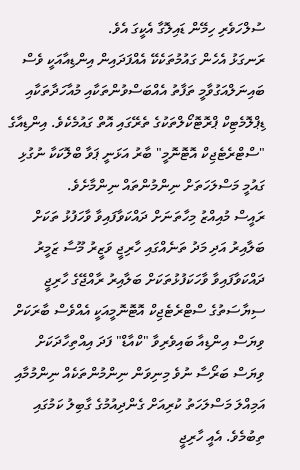ސުލްހަވެރި ހިމޭން ޑައިލޮގާ އެކީގަ އެވެ.
ރަނގަޅު އެހެން ގައުމުތަކެކޭ އެއްފަދައިން އިންޑިއާއަކީ ވެސް ބައިނަލްއަގުވާމީ ތަފާތު އެއްބަސްވުންތަކާއި މުއާހަދާތަކާއި ޑިޕްލޮމެޓިކް ޕްރޮޓޮކޯލްތަކުގެ ތެރޭގައި އޮތް ގައުމެކެވެ. އިންޑިއާގެ "ސްޓްރެޓެޖިކް އޮޓޮނޮމީ" ބާރު އަޅަނީ ޕަވާ ބްލޮކަކާ ނުގުޅި ގައުމީ މަސްލަހަތަށް ނިންމުންތައް ނިންމާށެވެ.
ރައީސް މުއިއްޒު މިހާތަނަށް ދައްކަވާފައިވާ ވާހަފުޅު ތަކަށް ބަލާއިރު އަދި މަދު ތަނެއްގައި ހާރިޖީ ވަޒީރު މޫސާ ޒަމީރު ދައްކަވާފައިވާ ވާހަކަފުޅުތަކަށް ބަލާއިރު ރާއްޖޭގެ ހާރިޖީ ސިޔާސަތުގެ ސްޓްރެޓެޖިކް އޮޓޮނޮމީއަކީ އެއްވެސް ބާރަކަށް ވިޔަސް އިންޑިއާ ބައިވެރިވާ "ކްއާޑް" ފަދަ އިއްތިހާދަކަށް ވިޔަސް ބަރޯސާ ނުވެ މިނިވަން ނިންމުންތަކެއް ނިންމުމާއި އަމިއްލަ މަސްލަހަތު ކުރިއަށް ގެންދިއުމުގެ ގާބިލު ކަމުގައި ތިބުމެވެ. އެއީ ހާރިޖީ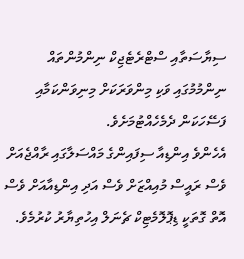ސިޔާސަތާއި ސްޓްރެޓެޖިކް ނިންމުންތައް ނިންމުމުގައި ވަކި މިންވަރަކަށް މިނިވަންކަމާއި ފަސޭހަކަން ދެމެހެއްޓުމަށެވެ.
އެހެންވެ އިންޑިއާ ސިފައިންގެ މައްސަލާގައި ރާއްޖެއަށް ވެސް ރައީސް މުއިއްޒަށް ވެސް އަދި އިންޑިއާއަށް ވެސް އޮތް ގޮތަކީ ޑިޕޮލޮމެޓިކް ޗެނަލް އިހުތިޔާރު ކުރުމެވެ.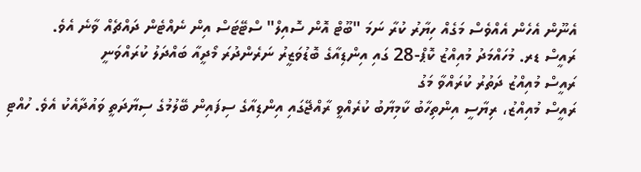އެނޫން އެހެން އެއްވެސް މަގެއް ހިޔާރު ކުރާ ނަމަ "ބޫޓް އޮން ސޮއިލް" ސްޓޭޓަސް އިން ނެއްޓެން ދައްޗެއް ވާނެ އެވެ.
ރައީސް ޑރ. މުހައްމަދު މުއިއްޒު ކޮޕް-28 ގައި އިންޑިއާގެ ބޮޑުވަޒީރު ނަރެންދުރަ މޯދީއާ ބައްދަލު ކުރައްވަނީ
ރައީސް މުއިއްޒު ދަތުރު ކުރައްވާ މަގު
ރައީސް މުއިއްޒު، ރިޔާސީ އިންތިހާބު ކާމިޔާބު ކުރެއްވީ ރާއްޖޭގައި އިންޑިއާގެ ސިފައިން ބޭލުމުގެ ސިޔާދަތީ ވައުދާއެކު އެވެ. ހުއްޓި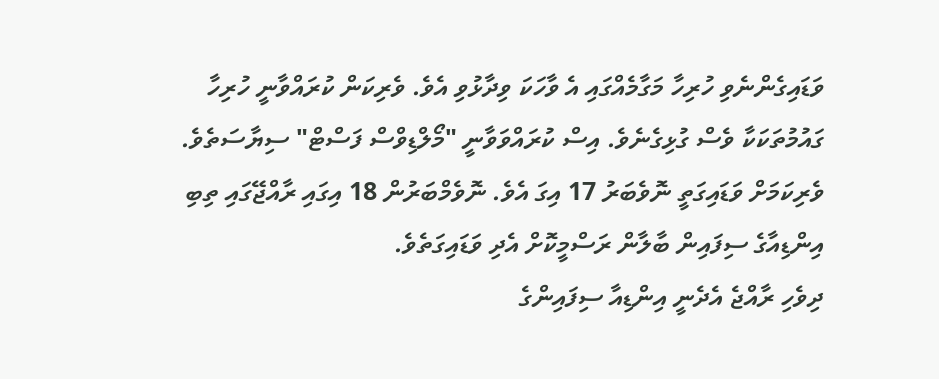ވަޑައިގެންނެވި ހުރިހާ މަގާމެއްގައި އެ ވާހަކަ ވިދާޅުވި އެވެ. ވެރިކަން ކުރައްވާނީ ހުރިހާ ގައުމުތަކަކާ ވެސް ގުޅިގެނެވެ. އިސް ކުރައްވަވާނީ "މޯލްޑިވްސް ފަސްޓް" ސިޔާސަތެވެ. ވެރިކަމަށް ވަޑައިގަތީ ނޮވެބަރު 17 އިގަ އެވެ. ނޮވެމްބަރުން 18 އިގައި ރާއްޖޭގައި ތިބި އިންޑިއާގެ ސިފައިން ބާލާން ރަސްމީކޮށް އެދި ވަޑައިގަތެވެ.
ދިވެހި ރާއްޖެ އެދެނީ އިންޑިއާ ސިފައިންގެ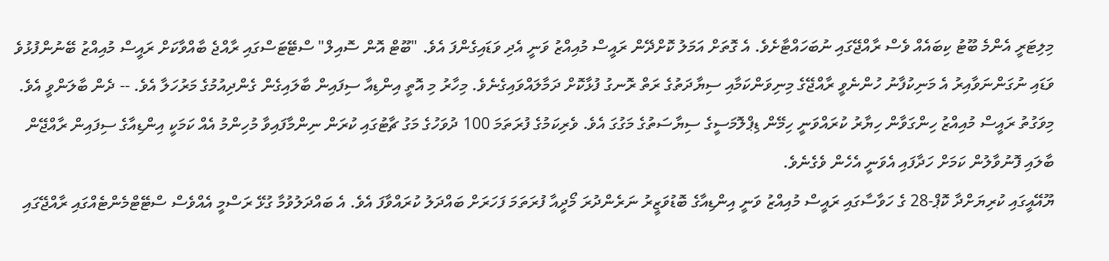މިލިޓަރީ އެންމެ ބޫޓު ކިބައެއް ވެސް ރާއްޖޭގައި ނުބަހައްޓާށެވެ. އެ ގޮތަށް އަމަލު ކޮށްދޭން ރައީސް މުއިއްޒު ވަނީ އެދި ވަޑައިގެންފަ އެވެ. "ބޫޓް އޮން ސޮއިލް" ސްޓޭޓަސްގައި ރާއްޖެ ބާއްވާކަށް ރައީސް މުއިއްޒު ބޭނުންފުޅުވެ ވަޑައި ނުގަންނަވާއިރު އެ މަނިކުފާނު ހުންނެވީ ރާއްޖޭގެ މިނިވަންކަމާއި ސިޔާދަތުގެ ރަތް ރޮނގު ފުޅާކޮށް ދަމާލައްވައިގެނެވެ. މިހާރު މި އޮތީ އިންޑިއާ ސިފައިން ބާލައިގެން ގެންދިއުމުގެ މަރުހަލާ އެވެ. -- ދެން ބާލަންވީ އެވެ.
މިވަގުތު ރައީސް މުއިއްޒު ހިންގަވާން ހިޔާރު ކުރައްވަނީ ހިމޭން ޑިޕްލޮމަސީގެ ސިޔާސަތުގެ މަގުގަ އެވެ. ވެރިކަމުގެ ފުރަތަމަ 100 ދުވަހުގެ މަގު ޗާޓުގައި ކުރަން ނިންމާފައިވާ މުހިންމު އެއް ކަމަކީ އިންޑިއާގެ ސިފައިން ރާއްޖޭން ބާލައި ފޮނުވާލުން ކަމަށް ހަދާފައި އެވަނީ އެހެން ވެގެނެވެ.
ޔޫއޭއީގައި ކުރިޔަށްދާ ކޮޕް-28 ގެ ހަވާސާގައި ރައީސް މުއިއްޒު ވަނީ އިންޑިއާގެ ބޮޑުވަޒީރު ނަރެންދުރަ މޯދީއާ ފުރަތަމަ ފަހަރަށް ބައްދަލު ކުރައްވާފަ އެވެ. އެ ބައްދަލުވުމާ ގުޅޭ ރަސްމީ އެއްވެސް ސްޓޭޓްމެންޓެއްގައި ރާއްޖޭގައި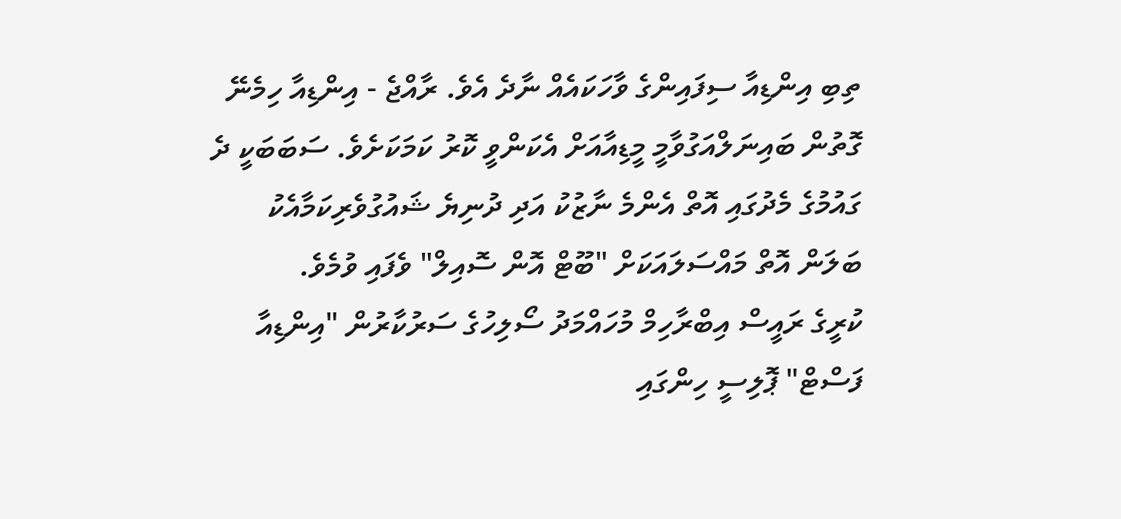ތިބި އިންޑިއާ ސިފައިންގެ ވާހަކައެއް ނާދެ އެވެ. ރާއްޖެ - އިންޑިއާ ހިމެނޭ ގޮތުން ބައިނަލްއަގުވާމީ މީޑިއާއަށް އެކަންވީ ކޮރު ކަމަކަށެވެ. ސަބަބަކީ ދެ ގައުމުގެ މެދުގައި އޮތް އެންމެ ނާޒުކު އަދި ދުނިޔެ ޝައުގުވެރިކަމާއެކު ބަލަން އޮތް މައްސަލައަކަށް "ބޫޓް އޮން ސޮއިލް" ވެފައި ވުމެވެ.
ކުރީގެ ރައީސް އިބްރާހިމް މުހައްމަދު ސޯލިހުގެ ސަރުކާރުން "އިންޑިއާ ފަސްޓް" ޕޮލިސީ ހިންގައި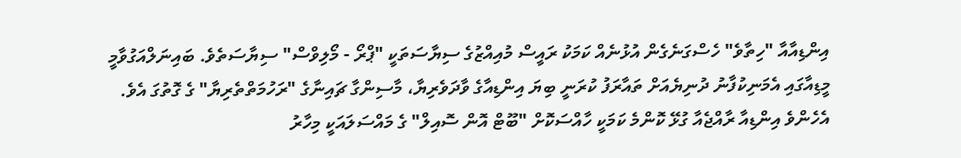އިންޑިއާއާ "ހިތާވެ" ހެސްގަނެގެން އުޅުނެއް ކަމަކު ރައީސް މުއިއްޒުގެ ސިޔާސަތަކީ "ޕްރޯ - މޯލިވްސް" ސިޔާސަތެވެ. ބައިނަލްއަގުވާމީ މީޑިއާގައި އެމަނިކުފާނު ދުނިޔެއަށް ތައާރަފު ކުރަނީ ބިޔަ އިންޑިއާގެ ވާދަވެރިޔާ، މާސިންގާ ޗައިނާގެ "ރަހުމަތްތެރިޔާ" ގެ ގޮތުގަ އެވެ. އެހެންވެ އިންޑިއާ ރާއްޖެއާ ގުޅޭ ކޮންމެ ކަމަކީ ހާއްސަކޮށް "ބޫޓް އޮން ސޮއިލް" ގެ މައްސަލައަކީ މިހާރު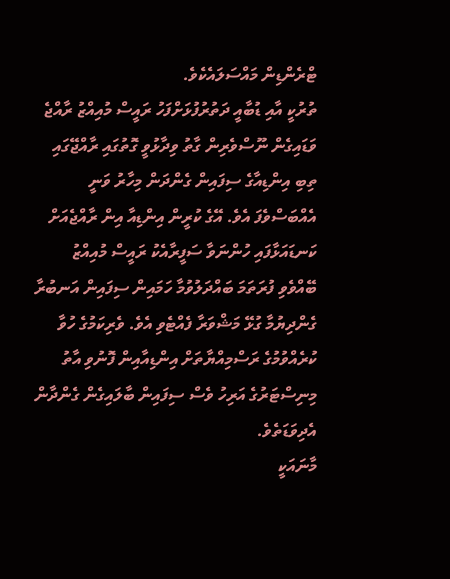ޓްރެންޑިން މައްސަލައެކެވެ.
ތުރުކީ އާއި ޑުބާއީ ދަތުރުފުޅަށްފަހު ރައީސް މުއިއްޒު ރާއްޖެ ވަޑައިގެން ނޫސްވެރިން ގާތު ވިދާޅުވީ ގޮތުގައި ރާއްޖޭގައި ތިބި އިންޑިއާގެ ސިފައިން ގެންދަން މިހާރު ވަނީ އެއްބަސްވެފަ އެވެ. އޭގެ ކުރީން އިންޑިއާ އިން ރާއްޖެއަށް ކަނޑައަޅާފައި ހުންނަވާ ސަފީރާއެކު ރައީސް މުއިއްޒު ބޭއްވެވި ފުރަތަމަ ބައްދަލުވުމާ ހަމައިން ސިފައިން އަނބުރާ ގެންދިޔުމާ ގުޅޭ މަޝްވަރާ ފެއްޓެވި އެވެ. ވެރިކަމުގެ ހުވާ ކުރެއްވުމުގެ ރަސްމިއްޔާތަށް އިންޑިއާއިން ފޮނުވި އާތު މިނިސްޓަރުގެ އަރިހު ވެސް ސިފައިން ބާލައިގެން ގެންދާން އެދިވަޑަތެވެ.
މާނައަކީ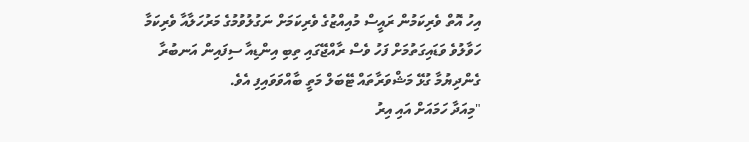އިހު އޮތް ވެރިކަމުން ރައީސް މުއިއްޒުގެ ވެރިކަމަށް ނަގުލުވުމުގެ މަރުހަލާއާ ވެރިކަމާ ހަވާލުވެ ވަޑައިގަތުމަށް ފަހު ވެސް ރާއްޖޭގައި ތިބި އިންޑިއާ ސިފައިން އަނބުރާ ގެންދިޔުމާ ގުޅޭ މަޝްވަރާތައް ޓޭބަލް މަތީ ބާއްވަވައިފި އެވެ.
"މިއަދާ ހަމައަށް އައި އިރު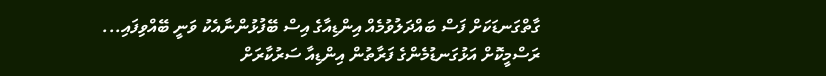ގާތްގަނޑަކަށް ފަސް ބައްދަލުވުމެއް އިންޑިއާގެ އިސް ބޭފުޅުންނާއެކު ވަނީ ބޭއްވިފައި... ރަސްމީކޮށް އަޅުގަނޑުމެންގެ ފަރާތުން އިންޑިއާ ސަރުކާރަށް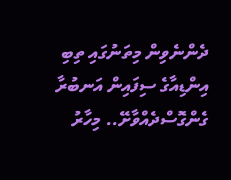ދެންނެވިން މިތަނުގައި ތިބި އިންޑިއާގެ ސިފައިން އަނބުރާ ގެންގޮސްދެއްވާށޭ.. މިހާރު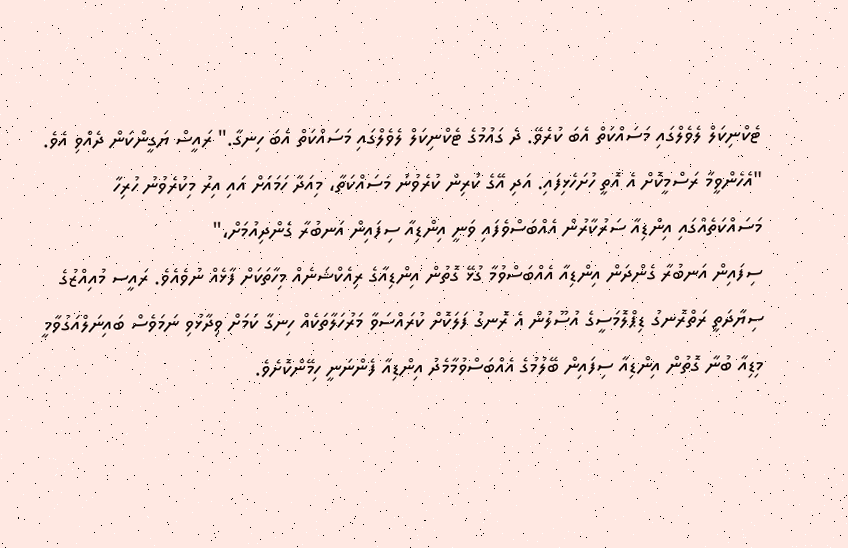ޓެކްނިކަލް ލެވެލްގައި މަސައްކަތް އެބަ ކުރެވޭ. ދެ ގައުމުގެ ޓެކްނިކަލް ލެވެލްގައި މަސައްކަތް އެބަ ހިނގާ." ރައީސް ޔަގީންކަން ދެއްވި އެވެ. "އެހެންވީމާ ރަސްމީކޮށް އެ އޮތީ ހުށަހެޅިފައި. އަދި އޭގެ ކުރިން ކުރެވުނު މަސައްކަތާ، މިއަދާ ހަމައަށް އައި އިރު މިކުރެވުނު ހުރިހާ މަސައްކަތެއްގައި އިންޑިއާ ސަރުކާރުން އެއްބަސްވެފައި ވަނީ އިންޑިއާ ސިފައިން އަނބުރާ ގެންދިއުމަށް،"
ސިފައިން އަނބުރާ ގެންދަން އިންޑިއާ އެއްބަސްވުމާ ގުޅޭ ގޮތުން އިންޑިއާގެ ރިއެކްޝަނެއް މިހާތަކަށް ފާޅެއް ނުވެއެވެ. ރައީސ މުއިއްޒުގެ ސިޔާދަތީ ރަތްރޮނގު ޑިޕްލޮމަސީގެ އުސޫލުން އެ ރޮނގު ފަލަކޮށް ކުރައްސަވާ މަރުހަލާތަކެއް ހިނގާ ކަމަށް ވިދާޅުވި ނަމަވެސް ބައިނަލްއަގުވާމީ މިޑިއާ ބުނާ ގޮތުން އިންޑިއާ ސިފައިން ބޭލުމުގެ އެއްބަސްވުމާމެދު އިންޑިއާ ފެންނަނީ ހިމޭންކޮށެވެ.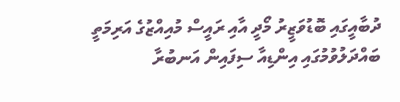ދުބާއީގައި ބޮޑުވަޒީރު މޯދީ އާއި ރައީސް މުއިއްޒުގެ އަރިމަތީ ބައްދަލުވުމުގައި އިންޑިއާ ސިފައިން އަނބުރާ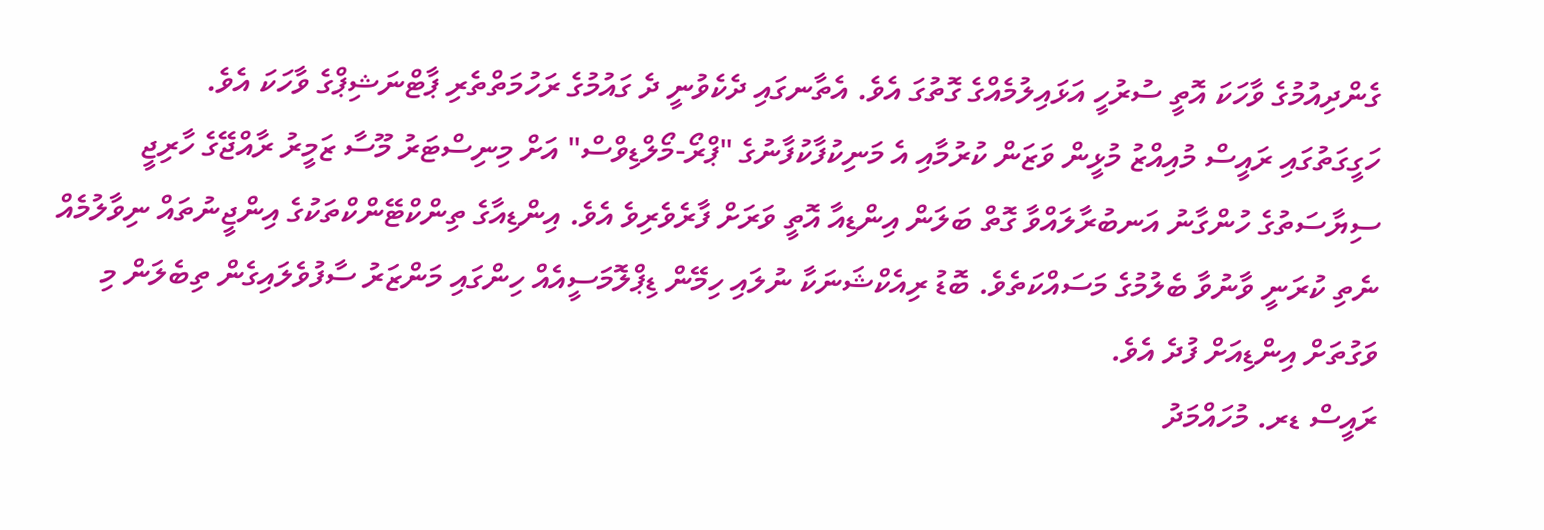ގެންދިއުމުގެ ވާހަކަ އޮތީ ސުރުހީ އަޅައިލުމެއްގެ ގޮތުގަ އެވެ. އެތާނގައި ދެކެވުނީ ދެ ގައުމުގެ ރަހުމަތްތެރި ޕާޓްނަޝިޕްގެ ވާހަކަ އެވެ.
ހަގީގަތުގައި ރައީސް މުއިއްޒު މުޅީން ވަޒަން ކުރުމާއި އެ މަނިކުފާކުފާނުގެ "ޕްރޯ-މޯލްޑިވްސް" އަށް މިނިސްޓަރު މޫސާ ޒަމީރު ރާއްޖޭގެ ހާރިޖީ ސިޔާސަތުގެ ހުންގާނު އަނބުރާލައްވާ ގޮތް ބަލަން އިންޑިއާ އޮތީ ވަރަށް ފާރެވެރިވެ އެވެ. އިންޑިއާގެ ތިންކްޓޭންކްތަކުގެ އިންޖީނުތައް ނިވާލުމެއް ނެތި ކުރަނީ ވާނުވާ ބެލުމުގެ މަސައްކަތެވެ. ބޮޑު ރިއެކްޝަނަކާ ނުލައި ހިމޭން ޑިޕްލޮމަސީއެއް ހިންގައި މަންޒަރު ސާފުވެލައިގެން ތިބެލަން މި ވަގުތަށް އިންޑިއަށް ފުދެ އެވެ.
ރައީސް ޑރ. މުހައްމަދު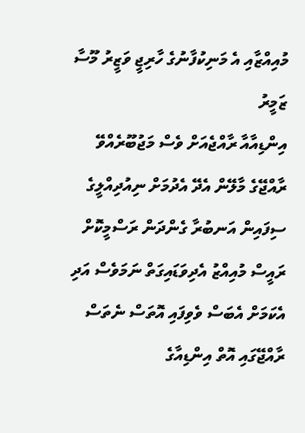މުއިއްޒާއި އެ މަނިކުފާނުގެ ހާރިޖީ ވަޒީރު މޫސާ ޒަމީރު
އިންޑިއާއާ ރާއްޖެއަށް ވެސް މަޖުބޫރެއްވޭ
ރާއްޖޭގެ މާލޭން އެދޭ އެދުމަށް ނިއުދިއްލީގެ ސިފައިން އަނބުރާ ގެންދަން ރަސްމީކޮށް ރައީސް މުއިއްޒު އެދިވަޑައިގަތް ނަމަވެސް އަދި އެކަމަށް އެބަސް ވެވިފައި އޮތަސް ނެތަސް ރާއްޖޭގައި އޮތް އިންޑިއާގެ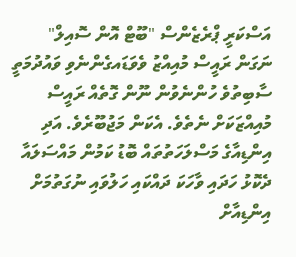އަސްކަރީ ޕްރެޒެންސް "ބޫޓް އޮން ސޮއިލް" ނަގަން ރައީސް މުއިއްޒު ވެވަޑައގެންނެވި ވައުދުމަތީ ސާބިތުވެ ހުންނެވުން ނޫން ގޮތެއް ރައީސް މުއިއްޒަކަށް ނެތެވެ. އެކަން މަޖުބޫރެވެ. އަދި އިންޑިއާގެ މަސްލަހަތުތައް ބޮޑު ކަމުން މައްސަލައާ ދެކޮޅު ހަދައި ވާހަކަ ދައްކައި ހަލުވައި ނުގަތުމަށް އިންޑިއާށް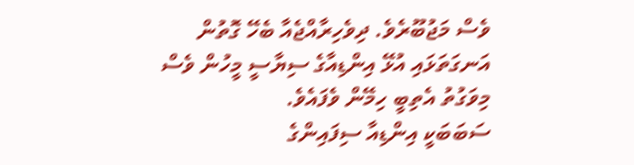ވެސް މަޖުބޫރެވެ. ދިވެހިރާއްޖެއާ ބެހޭ ގޮތުން އަނގަތަޅައި އުޅޭ އިންޑިއާގެ ސިޔާސީ މީހުން ވެސް މިވަގުތު އެތިބީ ހިމޭން ވެފައެވެ.
ސަބަބަކީ އިންޑިއާ ސިފައިންގެ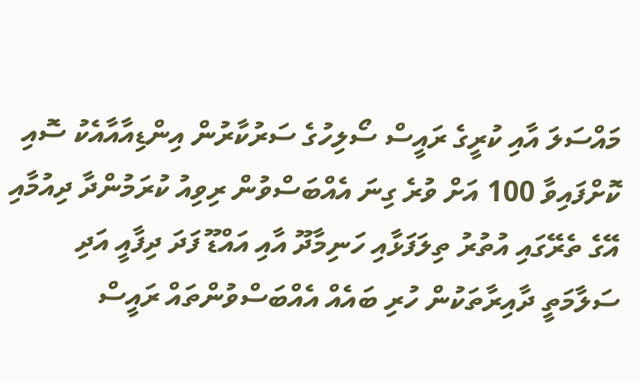މައްސަލަ އާއި ކުރީގެ ރައީސް ސޯލިހުގެ ސަރުކާރުން އިންޑިއާއާއެކު ސޮއި ކޮށްފައިވާ 100 އަށް ވުރެ ގިނަ އެއްބަސްވުން ރިވިއު ކުރަމުންދާ ދިއުމާއި އޭގެ ތެރޭގައި އުތުރު ތިލަފަޅާއި ހަނިމާދޫ އާއި އައްޑޫ ފަދަ ދިފާއީ އަދި ސަލާމަތީ ދާއިރާތަކުން ހުރި ބައެއް އެއްބަސްވުންތައް ރައީސް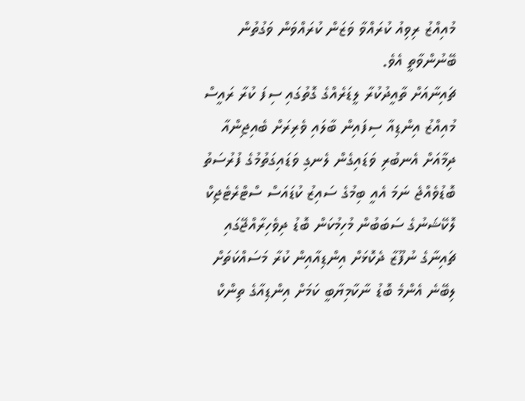މުއިއްޒު ރިވިއު ކުރައްވާ ވަޒަން ކުރައްވަން ވަގުތުން ބޭނުންވާތީ އެވެ.
ޗައިނާއަށް ތާއީދުކުރާ ލީޑަރެއްގެ ގޮތުގައި ސިފަ ކުރާ ރައީސް މުއިއްޒު އިންޑިއާ ސިފައިން ބާލައި ވެރިރަށް ބެއިޖިންއާ ދިމާއަށް އެނބުރި ވަޑައިގެން ލެނގި ވަޑައިގަތުމުގެ ފުރުސަތު ބޮޑުވެއްޖެ ނަމަ އެއީ ބިމުގެ ސައިޒު ކުޑައަސް ސްޓްރެޓެޖިކް ލޮކޭޝަނުގެ ސަބަބުން މުހިމުކަން ބޮޑު ދިވެހިރާއްޖޭގައި ޗައިނާގެ ނުފޫޒާ ދެކޮޅަށް އިންޑިއާއިން ކުރާ މަސައްކަތަށް ލިބޭނެ އެންމެ ބޮޑު ނާކާމިޔާބީ ކަމަށް އިންޑިއާގެ ތިންކް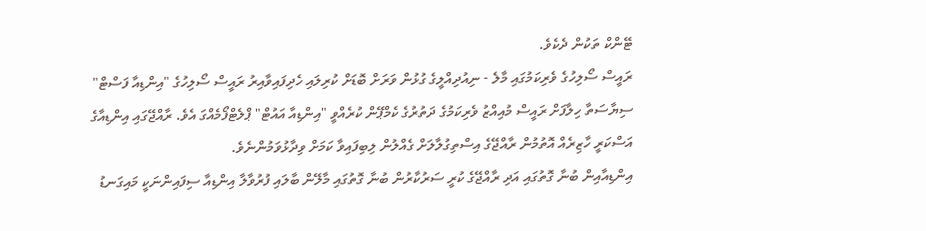ޓޭންކް ތަކުން ދެކެވެ.
ރައީސް ސޯލިހުގެ ވެރިކަމުގައި މާލެ - ނިއުދިއްލީގެ ގުޅުން ވަރަށް ބޮޑަށް ކުރިލައި ހެދިފައިވާއިރު ރައީސް ސޯލިހުގެ "އިންޑިއާ ފަސްޓް" ސިޔާސަތާ ހިލާފަށް ރައީސް މުއިއްޒު ވެރިކަމުގެ ދަތުރުގެ ކެމްޕޭން ކުރެއްވީ "އިންޑިއާ އައުޓް" ޕްލެޓްފޯމެއްގަ އެވެ. ރާއްޖޭގައި އިންޑިއާގެ އަސްކަރީ ހާޒިރެއް އޮތުމުން ރާއްޖޭގެ އިސްތިގުލާލަށް ގެއްލުން ލިބިފައިވާ ކަމަށް ވިދާޅުވަމުންނެވެ.
އިންޑިއާއިން ބުނާ ގޮތުގައި އަދި ރާއްޖޭގެ ކުރީ ސަރުކާރުން ބުނާ ގޮތުގައި މާލޭން ބާލައި ފުރުވާލާ އިންޑިއާ ސިފައިންނަކީ މައިގަނޑު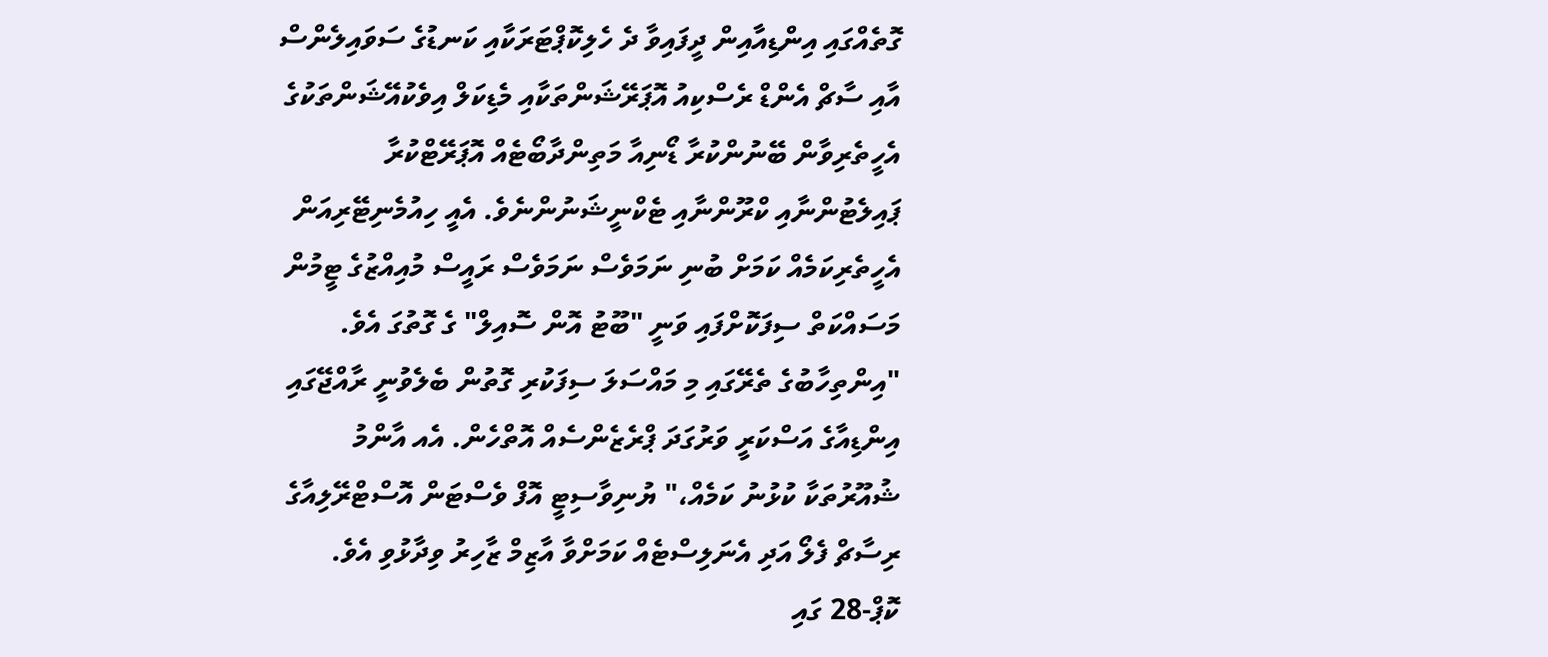ގޮތެއްގައި އިންޑިއާއިން ދީފައިވާ ދެ ހެލިކޮޕްޓަރަކާއި ކަނޑުގެ ސަވައިލެންސް އާއި ސާޗް އެންޑް ރެސްކިއު އޮޕަރޭޝަންތަކާއި މެޑިކަލް އިވެކުއޭޝަންތަކުގެ އެހީތެރިވާން ބޭނުންކުރާ ޑޯނިއާ މަތިންދާބޯޓެއް އޮޕަރޭޓްކުރާ ޕައިލެޓުންނާއި ކްރޫންނާއި ޓެކްނީޝަނުންނެވެ. އެއީ ހިއުމެނިޓޭރިއަން އެހީތެރިކަމެއް ކަމަށް ބުނި ނަމަވެސް ނަމަވެސް ރައީސް މުއިއްޒުގެ ޓީމުން މަސައްކަތް ސިފަކޮށްފައި ވަނީ "ބޫޓު އޮން ސޮއިލް" ގެ ގޮތުގަ އެވެ.
"އިންތިހާބުގެ ތެރޭގައި މި މައްސަލަ ސިފަކުރި ގޮތުން ބެލެވުނީ ރާއްޖޭގައި އިންޑިއާގެ އަސްކަރީ ވަރުގަދަ ޕްރެޒެންސެއް އޮތްހެން. އެއ އާންމު ޝުއޫރުތަކާ ކުޅުނު ކަމެއް،" ޔުނިވާސިޓީ އޮފް ވެސްޓަން އޮސްޓްރޭލިއާގެ ރިސާޗް ފެލޯ އަދި އެނަލިސްޓެއް ކަމަށްވާ އާޒިމް ޒާހިރު ވިދާޅުވި އެވެ.
ކޮޕް-28 ގައި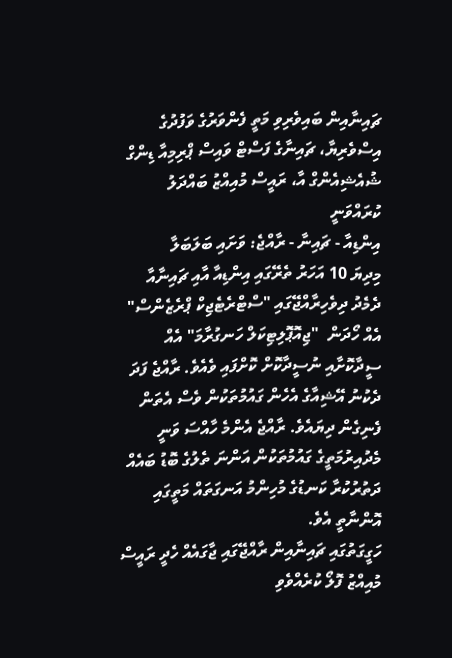ޗައިނާއިން ބައިވެރިވި މަތީ ފެންވަރުގެ ވަފުދުގެ އިސްވެރިޔާ، ޗައިނާގެ ފަސްޓް ވައިސް ޕްރިމިއާ ޑިންގް ޝުއެޝިއެންގް އާ، ރައީސް މުއިއްޒު ބައްދަލު ކުރައްވަނީ
އިންޑިއާ - ޗައިނާ - ރާއްޖެ: ވަށައި ބަލަބަލާ
މިދިޔަ 10 އަހަރު ތެރޭގައި އިންޑިއާ އާއި ޗައިނާއާ ދެމެދު ދިވެހިރާއްޖޭގައި "ސްޓްރެޓެޖިކް ޕްރެޒެންސް" އެއް ހޯދަން  "ޖިއޮޕޮލިޓިކަލް ހަނގުރާމަ" އެއް ސީދާކޮށާއި ނުސީދާކޮށް ކޮށްފައި ވެއެވެ. ރާއްޖެ ފަދަ ދެކުނު އޭޝިއާގެ އެހެން ގައުމުތަކުން ވެސް އެތަން ފެނިގެން ދިޔައެވެ. ރާއްޖެ އެންމެ ހާއްސަ ވަނީ މެދުއިރުމަތީގެ ގައުމުތަކުން އަންނަ ތެލުގެ ބޮޑު ބައެއް ދަތުރުކުރާ ކަނޑުގެ މުހިންމު އަނގަތައް މަތީގައި އޮންނާތީ އެވެ.
ހަގީގަތުގައި ޗައިނާއިން ރާއްޖޭގައި ޖާގައެއް ހެދީ ރައީސް މުއިއްޒު ފޮލޯ ކުރެއްވެވި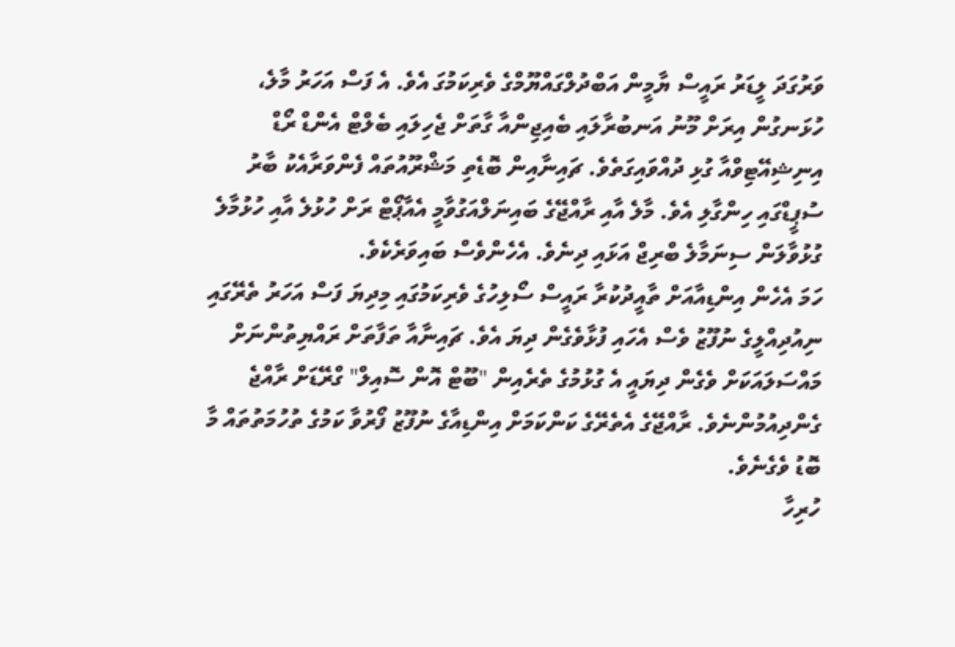ވަރުގަދަ ލީޑަރު ރައީސް ޔާމީން އަބްދުލްގައްޔޫމްގެ ވެރިކަމުގަ އެވެ. އެ ފަސް އަހަރު މާލެ، ހުޅަނގުން އިރަށް މޫނު އަނބުރާލައި ބެއިޖިންއާ ގާތަށް ޖެހިލައި ބެލްޓް އެންޑް ރޯޑް އިނިޝިއޭޓިވްއާ ގުޅި ދުއްވައިގަތެވެ. ޗައިނާއިން ބޮޑެތި މަޝްރޫއުތައް ފެންވަރާއެކު ބާރު ސުޕީޑްގައި ހިންގާލި އެވެ. މާލެ އާއި ރާއްޖޭގެ ބައިނަލްއަގުވާމީ އެއާޕޯޓް ރަށް ހުޅުލެ އާއި ހުޅުމާލެ ގުޅުވާލަން ސިނަމާލެ ބްރިޖް އަޅައި ދިނެވެ. އެހެންވެސް ބައިވަރެކެވެ.
ހަމަ އެހެން އިންޑިއާއަށް ތާއީދުކުރާ ރައީސް ސޯލިހުގެ ވެރިކަމުގައި މިދިޔަ ފަސް އަހަރު ތެރޭގައި ނިއުދިއްލީގެ ނުފޫޒު ވެސް އެހައި ފުޅާވެގެން ދިޔަ އެވެ. ޗައިނާއާ ތަފާތަށް ރައްޔިތުންނަށް މައްސަލައަކަށް ވެގެން ދިޔައީ އެ ގުޅުމުގެ ތެރެއިން "ބޫޓް އޮން ސޮއިލް" ގްރޭޑަށް ރާއްޖެ ގެންދިއުމުންނެވެ. ރާއްޖޭގެ އެތެރޭގެ ކަންކަމަށް އިންޑިއާގެ ނުފޫޒު ފޯރުވާ ކަމުގެ ތުހުމަތުތައް މާ ބޮޑު ވެގެނެވެ.
ހުރިހާ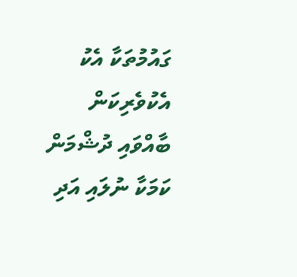ގައުމުތަކާ އެކު އެކުވެރިކަން ބާއްވައި ދުޝްމަން ކަމަކާ ނުލައި އަދި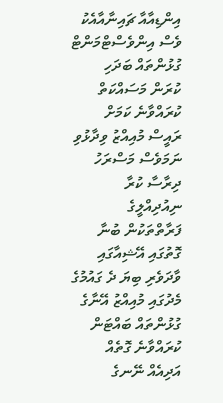އިންޑިއާއާ ޗައިނާއާއެކު ވެސް އިންވެސްޓްމަންޓް ގުޅުންތައް ބަދަހި ކުރަން މަސައްކަތް ކުރައްވާނެ ކަމަށް ރައީސް މުއިއްޒު ވިދާޅުވި ނަމަވެސް މަސްރަހު ދިރާސާ ކުރާ ނިއުދިއްލީގެ ފަރާތްތަކުން ބުނާ ގޮތުގައި އޭޝިއާގައި ވާދަވެރި ބިޔަ ދެ ގައުމުގެ މެދުގައި މުއިއްޒު އޭނާގެ ގުޅުންތައް ބައްޓަން ކުރައްވާނެ ގޮތެއް އަދިއެއް ނޭނގެ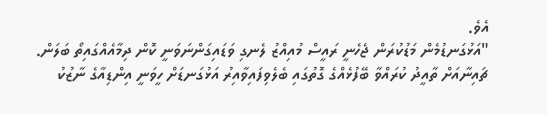އެވެ.
"އަޅުގަނޑުމެން މަޑުކުރަން ޖެހެނީ ރައީސް މުއިއްޒު ލެނގި ވަޑައިގަންނަވަނީ ކޮން ދިމާއެއްގައިތޯ ބަލަން. ޗައިނާއަށް ތާއީދު ކުރައްވާ ބޭފުޅެއްގެ ގޮތުގައި ބެލެވިފައިވާއިރު އަޅުގަނޑަށް ހީވަނީ އިންޑިއާގެ ނާޒުކު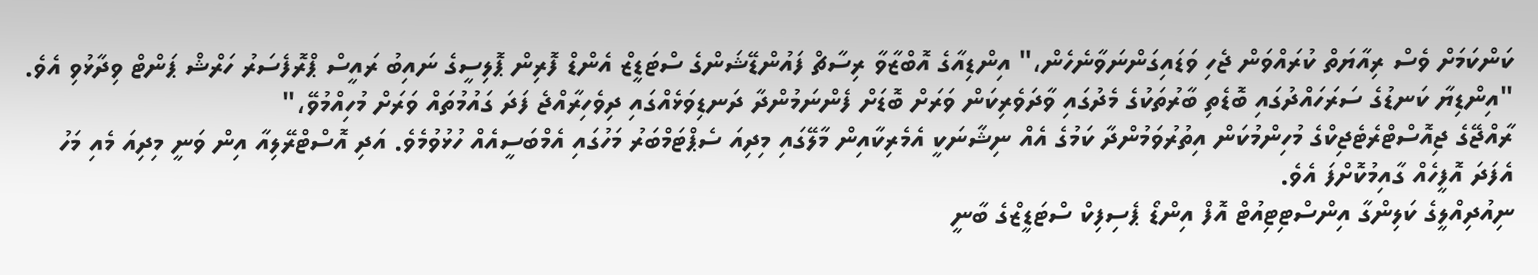ކަންކަމަށް ވެސް ރިއާޔަތް ކުރައްވަން ޖެހި ވަޑައިގަންނަވާނެހެން،" އިންޑިއާގެ އޮބްޒާވާ ރިސާޗް ފައުންޑޭޝަންގެ ސްޓަޑީޒް އެންޑް ފޮރިން ޕޮލިސީގެ ނައިބު ރައީސް ޕްރޮފެސަރު ހަރްޝް ޕަންޓް ވިދާޅުވި އެވެ. "އިންޑިޔާ ކަނޑުގެ ސަރަހައްދުގައި ބޮޑެތި ބާރުތަކުގެ މެދުގައި ވާދަވެރިކަން ވަރަށް ބޮޑަށް ފެންނަމުންދާ ދަނޑިވަޅެއްގައި ދިވެހިރާއްޖެ ފަދަ ގައުމުތައް ވަރަށް މުހިއްމުވޭ،"
ރާއްޖޭގެ ޖިއޮސްޓްރެޓެޖިކްގެ މުހިންމުކަން އިތުރުވަމުންދާ ކަމުގެ އެއް ނިޝާނަކީ އެމެރިކާއިން މާލޭގައި މިދިއަ ސެޕްޓަމްބަރު މަހުގައި އެމްބަސީއެއް ހުޅުވުމެވެ. އަދި އޮސްޓްރޭލިއާ އިން ވަނީ މިދިއަ މެއި މަހު އެފަދަ އޮފީހެއް ގާއިމުކޮށްފަ އެވެ.
ނިއުދިއްލީގެ ކަލިންގާ އިންސްޓިޓިއުޓް އޮފް އިންޑޯ ޕެސިފިކް ސްޓަޑީޒްގެ ބާނީ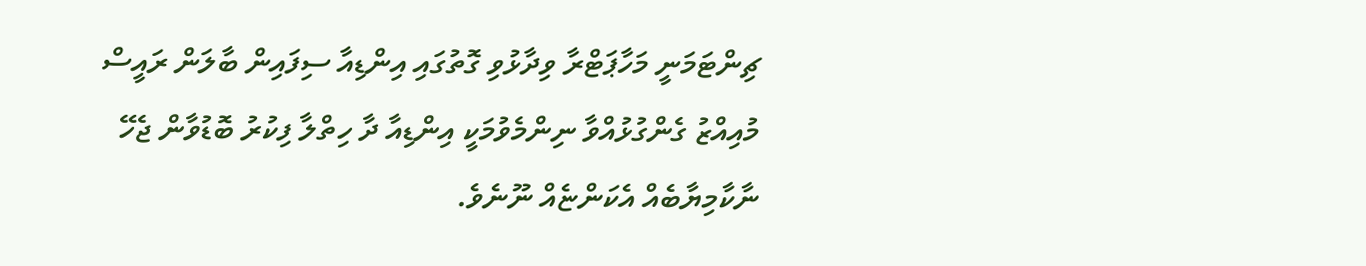ޗިންޓަމަނީ މަހާޕަޓްރާ ވިދާޅުވި ގޮތުގައި އިންޑިއާ ސިފައިން ބާލަން ރައީސް މުއިއްޒު ގެންގުޅުއްވާ ނިންމެވުމަކީ އިންޑިއާ ދާ ހިތްލާ ފިކުރު ބޮޑުވާން ޖެހޭ ނާކާމިޔާބެއް އެކަންޏެއް ނޫނެވެ.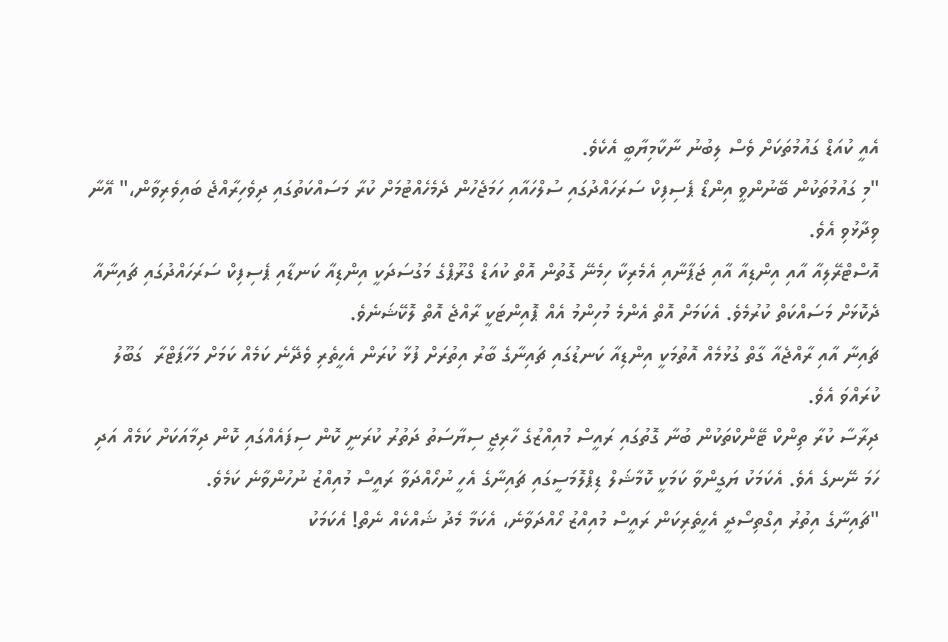އެއީ ކުއަޑް ގައުމުތަކަށް ވެސް ލިބުނު ނާކާމިޔާބީ އެކެވެ.
"މި ގައުމުތަކުން ބޭނުންވީ އިންޑޯ ޕެސިފިކް ސަރަހައްދުގައި ސުލްހައާއި ހަމަޖެހުން ދެމެހެއްޓުމަށް ކުރާ މަސައްކަތުގައި ދިވެހިރާއްޖެ ބައިވެރިވާން،" އޭނާ ވިދާޅުވި އެވެ.
އޮސްޓްރޭލިއާ އާއި އިންޑިއާ އާއި ޖަޕާނާއި އެމެރިކާ ހިމެނޭ ގޮތުން އޮތް ކުއަޑް ގްރޫޕްގެ މަގުސަދަކީ އިންޑިއާ ކަނޑާއި ޕެސިފިކް ސަރަހައްދުގައި ޗައިނާއާ ދެކޮޅަށް މަސައްކަތް ކުރުމެވެ. އެކަމަށް އޮތް އެންމެ މުހިންމު އެއް ޕޮއިންޓަކީ ރާއްޖެ އޮތް ލޮކޭޝަނެވެ.
ޗައިނާ އާއި ރާއްޖެއާ ގާތް ގުޅުމެއް އޮތުމަކީ އިންޑިއާ ކަނޑުގައި ޗައިނާގެ ބާރު އިތުރަށް ފުޅާ ކުރަން އެހީތެރި ވެދޭނެ ކަމެއް ކަމަށް މަހާޕަޓްރާ  ގަބޫލު ކުރައްވަ އެވެ.
ދިރާސާ ކުރާ ތިންކް ޓޭންކްތަކުން ބުނާ ގޮތުގައި ރައީސް މުއިއްޒުގެ ހާރިޖީ ސިޔާސަތު ދަތުރު ކުރަނީ ކޮން ސިފައެއްގައި ކޮން ދިމާއަކަށް ކަމެއް އަދި ހަމަ ނޭނގެ އެވެ. އެކަމަކު ޔަގީންވާ ކަމަކީ ކޮމާޝަލް ޑިޕްލޮމަސީގައި ޗައިނާގެ އެހީ ނުހޯއްދަވާ ރައީސް މުއިއްޒު ނުހުންވާނެ ކަމެވެ.
"ޗައިނާގެ އިތުރު އިގްތިސޯދީ އެހީތެރިކަން ރައީސް މުއިއްޒު ހޯއްދަވާނެ، އެކަމާ މެދު ޝައްކެއް ނެތް! އެކަމަކު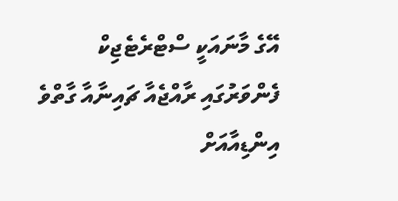އޭގެ މާނައަކީ ސްޓްރެޓެޖިކް ފެންވަރުގައި ރާއްޖެއާ ޗައިނާއާ ގާތްވެ އިންޑިއާއަށް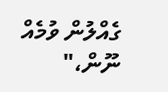ގެއްލުން ވުމެއް ނޫން،"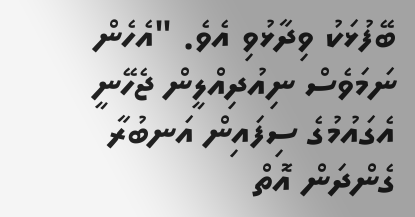ބޭފުޅަކު ވިދާޅުވި އެވެ. "އެހެން ނަމަވެސް ނިއުދިއްލީން ޖެހޭނީ އެގައުމުގެ ސިފައިން އަނބުރާ ގެންދަން އޮތް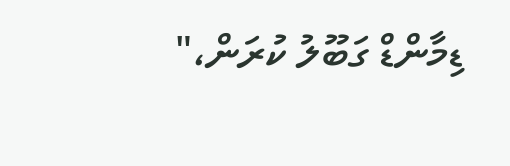ޑިމާންޑް ގަބޫލު ކުރަން،"